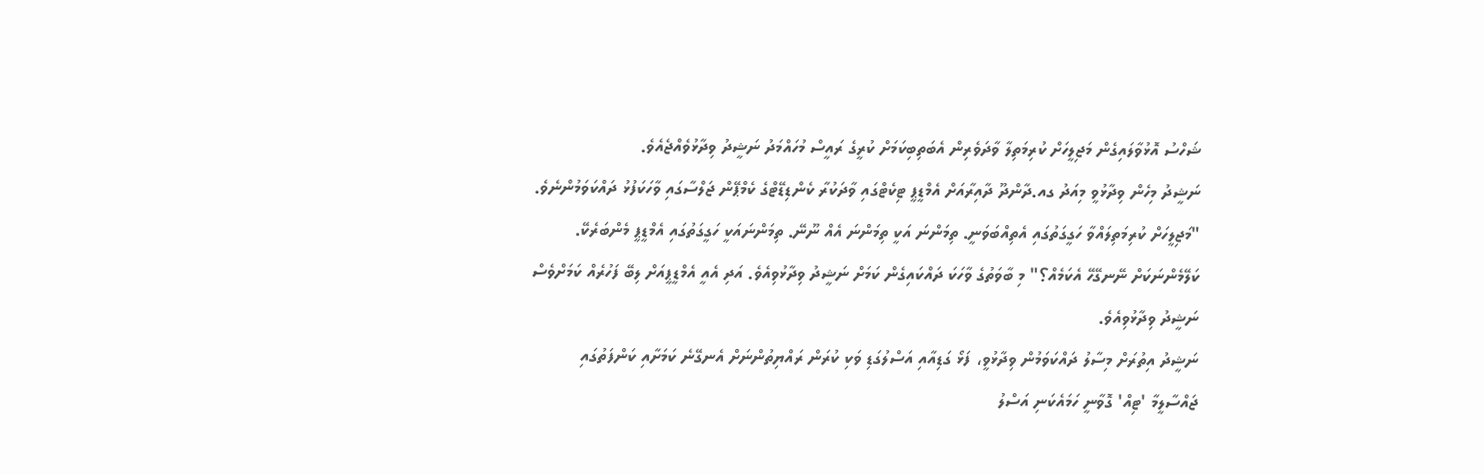ޝަހްސު އޮޅުވާލައިގެން މަޖިލީހަށް ކުރިމަތިލާ ވާދަވެރިން އެބަތިބިކަމަށް ކުރީގެ ރައީސް މުހައްމަދު ނަޝީދު ވިދާޅުވެއްޖެއެވެ.
ނަޝީދު މިހެން ވިދާޅުވީ މިއަދު ގއ.ދާންދޫ ދާއިރާއަށް އެމްޑީޕީ ޓިކެޓްގައި ވާދަކުރާ ކެންޑިޑޭޓްގެ ކެމްޕޭން ޖަލްސާގައި ވާހަކަފުޅު ދައްކަވަމުންނެވެ.
"މަޖިލީހަށް ކުރިމަތިލައްވާ ހަގީގަތުގައި އެތިއްބަވަނީ. ތިމަންނަ އަކީ ތިމަންނަ އެއް ނޫނޭ. ތިމަންނައަކީ ހަގީގަތުގައި އެމްޑީޕީ މެންބަރެކޭ. ކަލޭމެންނަކަށް ނޭނގޭހޭ އެކަމެއް؟" މި ބާވަތުގެ ވާހަކަ ދައްކައިގެން ކަމަށް ނަޝީދު ވިދާޅުވިއެވެ. އަދި އެއީ އެމްޑީޕީއަށް ލިބޭ ފަހުރެއް ކަމަށްވެސް ނަޝީދު ވިދާޅުވިއެވެ.
ނަޝީދު އިތުރަށް މިސާލު ދައްކަވަމުން ވިދާޅުވީ، ފަޅޯ ގަޑިއާއި އަސްލުގަޑި ވަކި ކުރަން ރައްޔިތުންނަށް އެނގޭނެ ކަމަށާއި ކަންފަތުގައި ޖައްސާލީމާ 'ޓިއް' ގޮވާނީ ހަމައެކަނި އަސްލު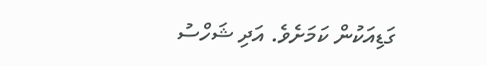ގަޑިއަކުން ކަމަށެވެ. އަދި ޝަހްސު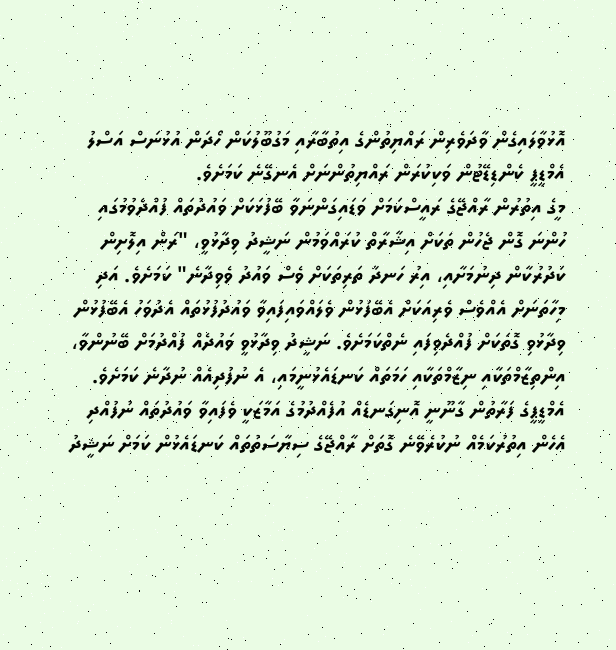އޮޅުވާލައިގެން ވާދަވެރިން ރައްޔިތުންގެ އިތުބާރާއި މަގުބޫލުކަން ހޯދަން އުޅުނަސް އަސްލު އެމްޑީޕީ ކެންޑިޑޭޓުން ވަކިކުރަން ރައްޔިތުންނަށް އެނގޭނެ ކަމަށެވެ.
މީގެ އިތުރުން ރާއްޖޭގެ ރައީސްކަމަށް ވަޑައިގަންނަވާ ބޭފުޅަކަށް ވައުދުތައް ފުއްދެވުމުގައި ހުންނަ ގޮން ޖެހުން ތަކަށް އިޝާރާތް ކުރައްވަމުން ނަޝީދު ވިދާޅުވީ، "ރަން އިލޮށިން ކަދުރުކާން ދިނުމަށާއި، އިރު ހަނދާ ތަރިތަކަށް ވެސް ވައުދު ވެވިދާނެ" ކަމަށެވެ. އަދި މިހާތަނަށް އެއްވެސް ވެރިއަކަށް އެބޭފުޅުން ވެލައްވައިފައިވާ ވައުދުފުޅުތައް އެދުވަހު އެބޭފުޅުން ވިދާޅުވި ގޮތަކަށް ފުއްދެވިފައި ނެތްކަމަށެވެ. ނަޝީދު ވިދާޅުވީ ވައުދެއް ފުއްދުމަށް ބޭނުންވާ، އިންތިޒާމްތަކާއި ނިޒާމްތަކާއި ހަމަތައް ކަނޑައެޅުނީމައި، އެ ނުފުދިއެއް ނުދާނެ ކަމަށެވެ. އެމްޑީޕީގެ ފަރާތުން ގާނޫނީ އޮނިގަނޑެއް އުފެއްދުމުގެ އަމާޒަކީ ވެފައިވާ ވައުދުތައް ނުފުއްދި އެހެން އިތުރުކަމެއް ނުކުރެވޭނެ ގޮތަށް ރާއްޖޭގެ ސިޔާސަތުތައް ކަނޑައެޅުން ކަމަށް ނަޝީދު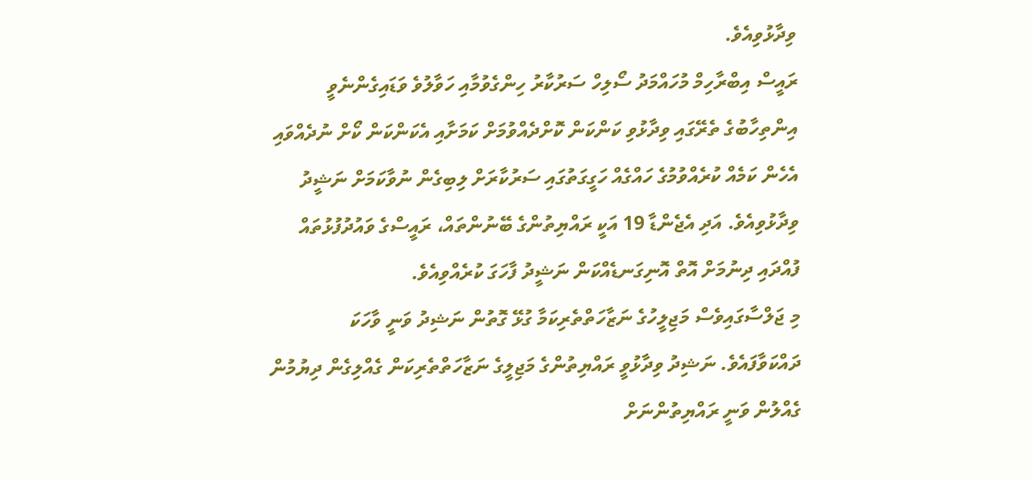ވިދާޅުވިއެވެ.
ރައީސް އިބްރާހިމް މުހައްމަދު ސޯލިހް ސަރުކާރު ހިންގެވުމާއި ހަވާލުވެ ވަޑައިގެންނެވީ އިންތިހާބުގެ ތެރޭގައި ވިދާޅުވި ކަންކަން ކޮށްދެއްވުމަށް ކަމަށާއި އެކަންކަން ކޯށް ނުދެއްވައި އެހެން ކަމެއް ކުރެއްވުމުގެ ހައްގެއް ހަގީގަތުގައި ސަރުކާރަށް ލިބިގެން ނުވާކަމަށް ނަޝީދު ވިދާޅުވިއެވެ. އަދި އެޖެންޑާ 19 އަކީ ރައްޔިތުންގެ ބޭނުންތައް، ރައީސްގެ ވައުދުފުޅުތައް ފުއްދައި ދިނުމަށް އޮތް އޮނިގަނޑެއްކަން ނަޝީދު ފާހަގަ ކުރެއްވިއެވެ.
މި ޖަލްސާގައިވެސް މަޖިލީހުގެ ނަޒާހަތްތެރިކަމާ ގުޅޭ ގޮތުން ނަޝިދު ވަނީ ވާހަކަ ދައްކަވާފައެވެ. ނަޝިދު ވިދާޅުވީ ރައްޔިތުންގެ މަޖިލީގެ ނަޒާހަތްތެރިކަން ގެއްލިގެން ދިޔުމުން ގެއްލުން ވަނީ ރައްޔިތުންނަށް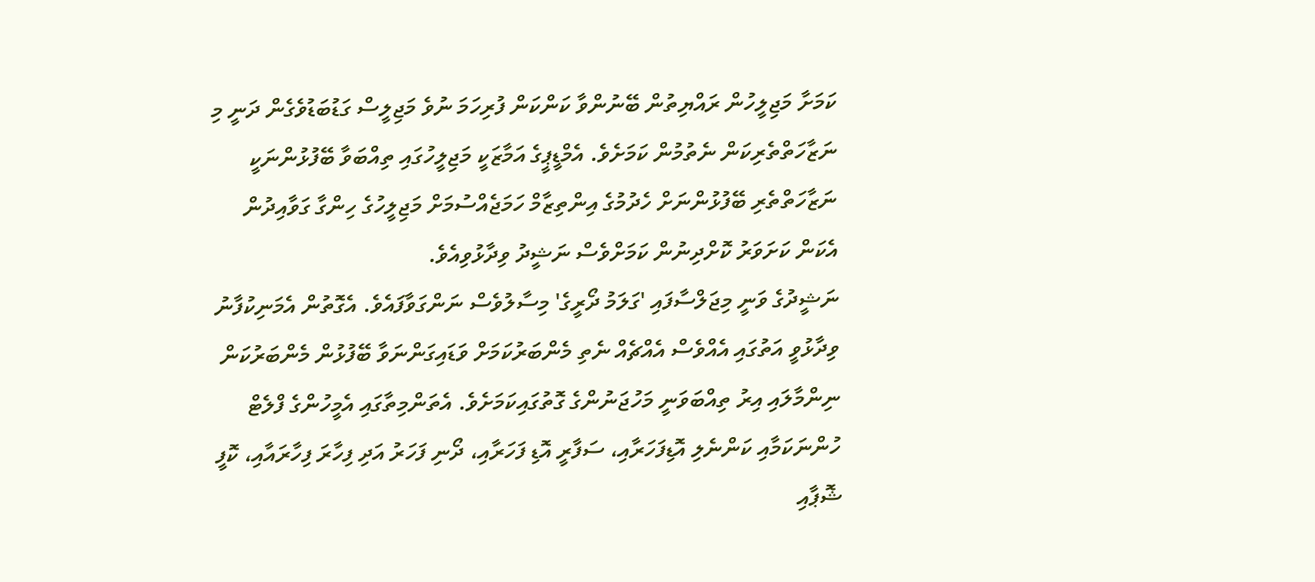ކަމަށާ މަޖިލީހުން ރައްޔިތުން ބޭނުންވާ ކަންކަން ފުރިހަމަ ނުވެ މަޖިލީސް ގަޑުބަޑުވެގެން ދަނީ މި ނަޒާހަތްތެރިކަން ނެތުމުން ކަމަށެވެ. އެމްޑީޕީގެ އަމާޒަކީ މަޖިލީހުގައި ތިއްބަވާ ބޭފުޅުންނަކީ ނަޒާހަތްތެރި ބޭފުޅުންނަށް ހެދުމުގެ އިންތިޒާމް ހަމަޖެއްސުމަށް މަޖިލީހުގެ ހިންގާ ގަވާއިދުން އެކަން ކަށަވަރު ކޮށްދިނުން ކަމަށްވެސް ނަޝީދު ވިދާޅުވިއެވެ.
ނަޝީދުގެ ވަނީ މިޖަލްސާފައި 'ގަލަމު ދޯރީގެ' މިސާލުވެސް ނަންގަވާފައެވެ. އެގޮތުން އެމަނިކުފާނު ވިދާޅުވީ އަތުގައި އެއްވެސް އެއްޗެއް ނެތި މެންބަރުކަމަށް ވަޑައިގަންނަވާ ބޭފުޅުން މެންބަރުކަން ނިންމާލައި އިރު ތިއްބަވަނީ މަހުޖަނުންގެ ގޮތުގައިކަމަށެވެ. އެތަންމިތާގައި އެމީހުންގެ ފްލެޓް ހުންނަކަމާއި ކަންނެލި އޮޑިފަހަރާއި، ސަފާރީ އޮޑި ފަހަރާއި، ދޯނި ފަހަރު އަދި ފިހާރަ ފިހާރައާއި، ކޮފީ ޝޮޕާއި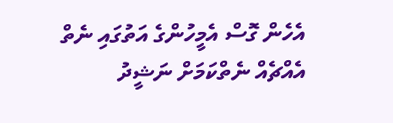އެހެން ގޮސް އެމީހުންގެ އަތުގައި ނެތް އެއްޗެއް ނެތްކަމަށް ނަޝީދު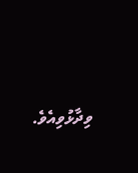ވިދާޅުވިއެވެ.